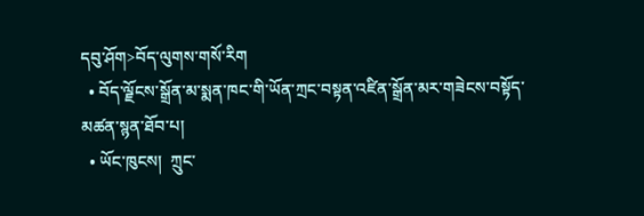དབུ་ཤོག>བོད་ལུགས་གསོ་རིག
  • བོད་ལྗོངས་སྒྲོན་མ་སྨན་ཁང་གི་ཡོན་ཀྲང་བསྟན་འཛིན་སྒྲོན་མར་གཟེངས་བསྟོད་མཚན་སྙན་ཐོབ་པ།
  • ཡོང་ཁུངས།  ཀྲུང་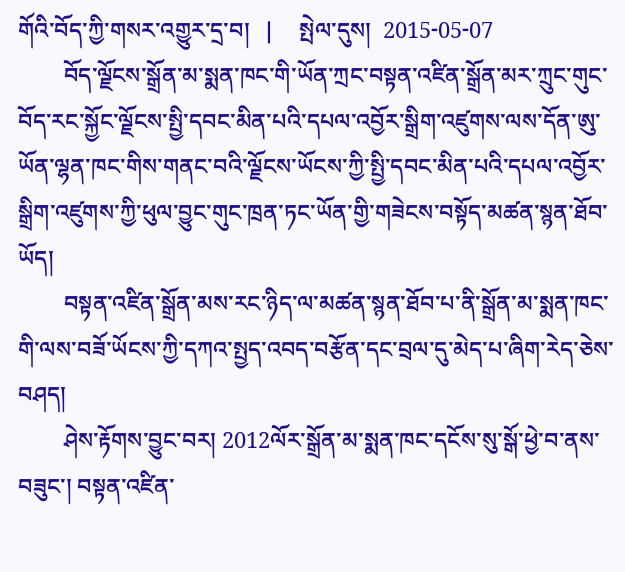གོའི་བོད་ཀྱི་གསར་འགྱུར་དྲ་བ།   |     སྤེལ་དུས།  2015-05-07
        བོད་ལྗོངས་སྒྲོན་མ་སྨན་ཁང་གི་ཡོན་ཀྲང་བསྟན་འཛིན་སྒྲོན་མར་ཀྲུང་གུང་བོད་རང་སྐྱོང་ལྗོངས་སྤྱི་དབང་མིན་པའི་དཔལ་འབྱོར་སྒྲིག་འཛུགས་ལས་དོན་ཨུ་ཡོན་ལྷན་ཁང་གིས་གནང་བའི་ལྗོངས་ཡོངས་ཀྱི་སྤྱི་དབང་མིན་པའི་དཔལ་འབྱོར་སྒྲིག་འཛུགས་ཀྱི་ཕུལ་བྱུང་གུང་ཁྲན་ཏང་ཡོན་གྱི་གཟེངས་བསྟོད་མཚན་སྙན་ཐོབ་ཡོད།
        བསྟན་འཛིན་སྒྲོན་མས་རང་ཉིད་ལ་མཚན་སྙན་ཐོབ་པ་ནི་སྒྲོན་མ་སྨན་ཁང་གི་ལས་བཟོ་ཡོངས་ཀྱི་དཀའ་སྤྱད་འབད་བརྩོན་དང་བྲལ་དུ་མེད་པ་ཞིག་རེད་ཅེས་བཤད།
        ཤེས་རྟོགས་བྱུང་བར། 2012ལོར་སྒྲོན་མ་སྨན་ཁང་དངོས་སུ་སྒོ་ཕྱེ་བ་ནས་བཟུང་། བསྟན་འཛིན་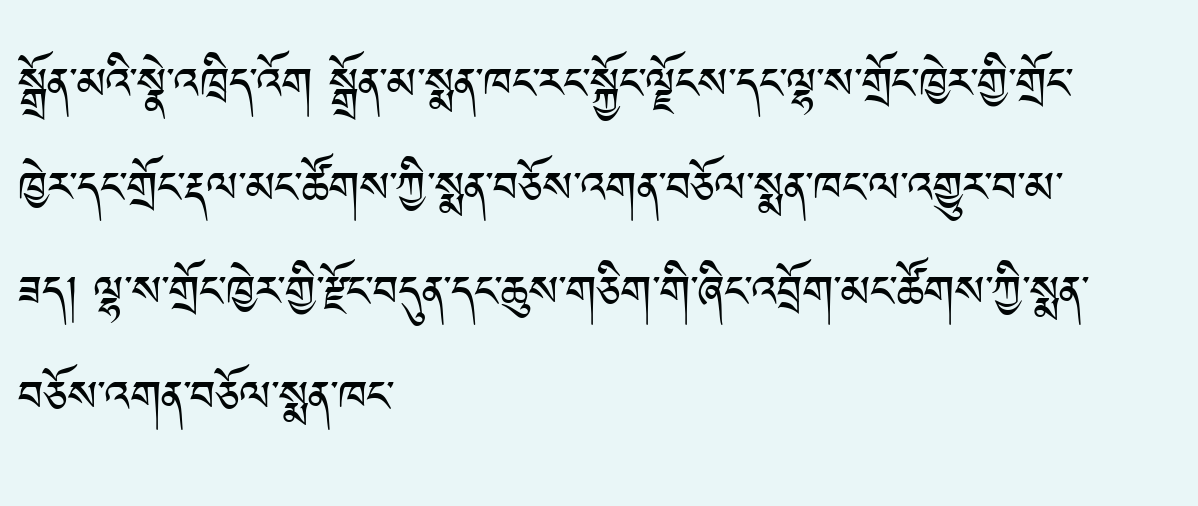སྒྲོན་མའི་སྣེ་འཁྲིད་འོག སྒྲོན་མ་སྨན་ཁང་རང་སྐྱོང་ལྗོངས་དང་ལྷ་ས་གྲོང་ཁྱེར་གྱི་གྲོང་ཁྱེར་དང་གྲོང་རྡལ་མང་ཚོགས་ཀྱི་སྨན་བཅོས་འགན་བཅོལ་སྨན་ཁང་ལ་འགྱུར་བ་མ་ཟད། ལྷ་ས་གྲོང་ཁྱེར་གྱི་རྫོང་བདུན་དང་ཆུས་གཅིག་གི་ཞིང་འབྲོག་མང་ཚོགས་ཀྱི་སྨན་བཅོས་འགན་བཅོལ་སྨན་ཁང་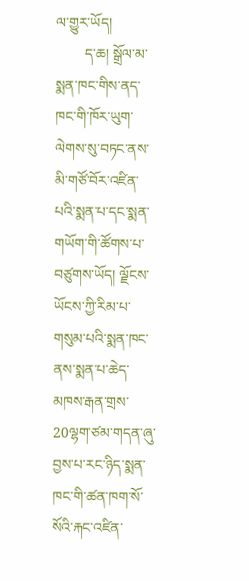ལ་གྱུར་ཡོད།
        ད་ཆ། སྒྲོལ་མ་སྨན་ཁང་གིས་ནད་ཁང་གི་ཁོར་ཡུག་ལེགས་སུ་བཏང་ནས་མི་གཙོ་བོར་འཛིན་པའི་སྨན་པ་དང་སྨན་གཡོག་གི་ཚོགས་པ་བཙུགས་ཡོད། ལྗོངས་ཡོངས་ཀྱི་རིམ་པ་གསུམ་པའི་སྨན་ཁང་ནས་སྨན་པ་ཆེད་མཁས་རྒན་གྲས་20ལྷག་ཙམ་གདན་ཞུ་བྱས་པ་རང་ཉིད་སྨན་ཁང་གི་ཚན་ཁག་སོ་སོའི་རྐང་འཛིན་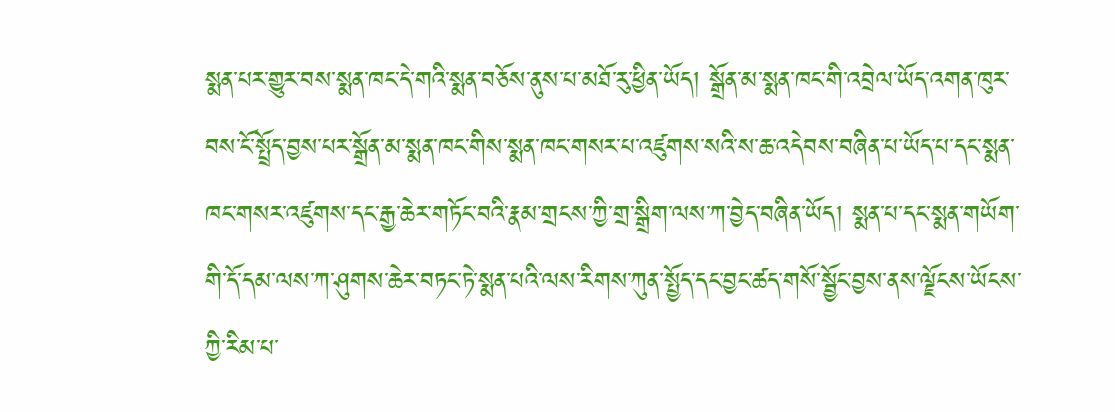སྨན་པར་གྱུར་བས་སྨན་ཁང་དེ་གའི་སྨན་བཅོས་ནུས་པ་མཐོ་རུ་ཕྱིན་ཡོད། སྒྲོན་མ་སྨན་ཁང་གི་འབྲེལ་ཡོད་འགན་ཁུར་བས་ངོ་སྤྲོད་བྱས་པར་སྒྲོན་མ་སྨན་ཁང་གིས་སྨན་ཁང་གསར་པ་འཛུགས་སའི་ས་ཆ་འདེབས་བཞིན་པ་ཡོད་པ་དང་སྨན་ཁང་གསར་འཛུགས་དང་རྒྱ་ཆེར་གཏོང་བའི་རྣམ་གྲངས་ཀྱི་གྲ་སྒྲིག་ལས་ཀ་བྱེད་བཞིན་ཡོད། སྨན་པ་དང་སྨན་གཡོག་གི་དོ་དམ་ལས་ཀ་ཤུགས་ཆེར་བཏང་ཏེ་སྨན་པའི་ལས་རིགས་ཀུན་སྤྱོད་དང་བྱང་ཚད་གསོ་སྦྱོང་བྱས་ནས་ལྗོངས་ཡོངས་ཀྱི་རིམ་པ་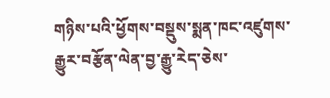གཉིས་པའི་ཕྱོགས་བསྡུས་སྨན་ཁང་འཛུགས་རྒྱུར་བརྩོན་ལེན་བྱ་རྒྱུ་རེད་ཅེས་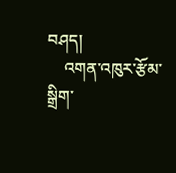བཤད།
    འགན་འཁུར་རྩོམ་སྒྲིག་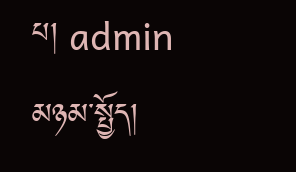པ། admin
མཉམ་སྤྱོད།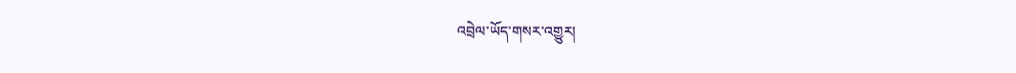འབྲེལ་ཡོད་གསར་འགྱུར།